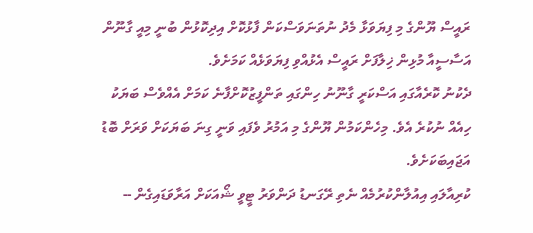ރައީސް ޔޫންގެ މި ފިޔަވަޅާ މެދު ނުތަނަވަސްކަން ފާޅުކޮށް އިދިކޮޅުން ބުނީ މިއީ ގާނޫން އަސާސީއާ މުޅިން ޚިލާފަށް ރައީސް އެޅުއްވި ފިޔަވަޅެއް ކަމަށެވެ.
ދެކުނު ކޮރެއާގައި އަސްކަރީ ގާނޫނު ހިންގައި ތަންފީޒުކޮށްފާނެ ކަމަށް އެއްވެސް ބަޔަކު ހިއެއް ނުކުރެ އެވެ. މިހެންކަމުން ޔޫންގެ މި އަމުރު ވެފައި ވަނީ ގިނަ ބަޔަކަށް ވަރަށް ބޮޑު އަޖައިބަކަށެވެ.
ކުރިއާލައި އިއުލާންކުރުމެއް ނެތި ރޭގަނޑު ދަންވަރު ޓީވީ ޝޯއަކަށް އަރާވަޑައިގެން --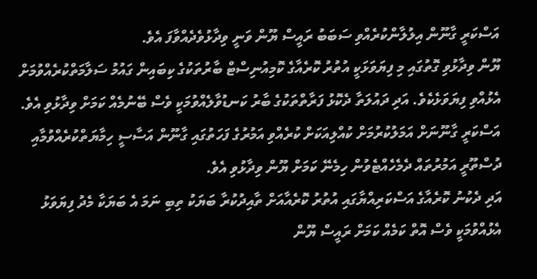އަސްކަރީ ގާނޫން އިލުލާންކުރެއްވި ސަބަބު ރައީސް ޔޫން ވަނީ ވިދާޅުވެދެއްވާފަ އެވެ.
ޔޫން ވިދާޅުވި ގޮތުގައި މި ފިޔަވަޅަކީ އުތުރު ކޮރެއާގެ ކޮމިއުނިސްޓް ބާރުތަކުގެ ކިބައިން ގައުމު ސަލާމަތްކުރެއްވުމަށް އެޅުއްވި ފިޔަވަޅެކެވެ. އަދި ދައުލަތާ ދެކޮޅު ފަރާތްތަކުގެ ބާރު ކަނޑުވާލެއްވުމަކީ ވެސް ބޭނުމެއް ކަމަށް ވިދާޅުވި އެވެ.
އަސްކަރީ ގާނޫނަށް އަމަލުކުރުމަށް ކުއްލިއަކަށް ކުރެއްވި އަމުރުގެ ފަހަތުގައި ގާނޫން އަސާސީ ހިމާޔަތްކުރެއްވުމާއި ދުސްތޫރީ އަމުރުތައް ދެމެހެއްޓެވުން ހިމެނޭ ކަމަށް ޔޫން ވިދާޅުވި އެވެ.
އަދި ދެކުނު ކޮރެއާގެ އަސްކަރިއްޔާގައި އުތުރު ކޮރެއާއަށް ތާއިދުކުރާ ބަޔަކު ތިބި ނަމަ އެ ބަޔަކާ މެދު ފިޔަވަޅު އެޅުއްވުމަކީ ވެސް އޮތް ކަމެއް ކަމަށް ރައީސް ޔޫން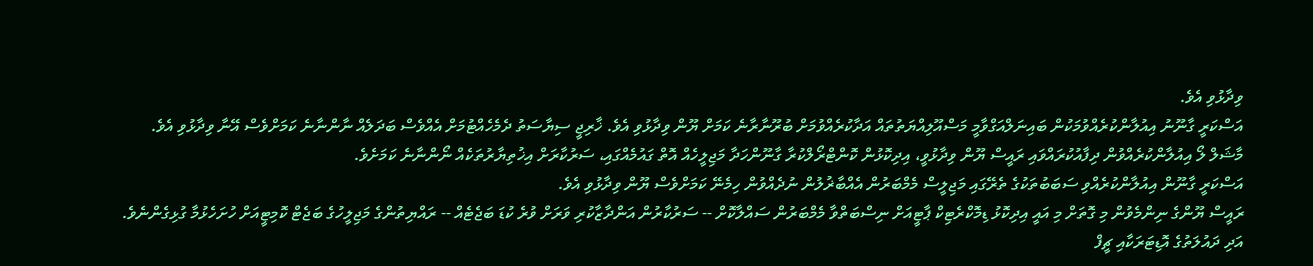ވިދާޅުވި އެވެ.
އަސްކަރީ ގާނޫނު އިއުލާންކުރެއްވުމަކުން ބައިނަލްއަގްވާމީ މަސްއޫލިއްޔަތުތައް އަދާކުރެއްވުމަށް ބުރޫނާރާނެ ކަމަށް ޔޫން ވިދާޅުވި އެވެ. ޚާރިޖީ ސިޔާސަތު ދެމެހެއްޓުމަށް އެއްވެސް ބަދަލެއް ނާންނާނެ ކަމަށްވެސް އޭނާ ވިދާޅުވި އެވެ.
މާޝަލް ލޯ އިއުލާންކުރެއްވުން ދިފާއުކުރައްވައި ރައީސް ޔޫން ވިދާޅުވީ، އިދިކޮޅުން ކޮންޓްރޯލްކުރާ ގާނޫންހަދާ މަޖިލީހެއް އޮތް ގައުމެއްގައި، ސަރުކާރަށް އިޚުތިޔާރުތަކެއް ނޯންނާނެ ކަމަށެވެ.
އަސްކަރީ ގާނޫން އިއުލާންކުރެއްވި ސަބަބުތަކުގެ ތެރޭގައި މަޖިލީސް މެމްބަރުން އެއްބާޜުލުން ނުދެއްވުން ހިމެނޭ ކަމަށްވެސް ޔޫން ވިދާޅުވި އެވެ.
ރައީސް ޔޫންގެ ނިންމެވުން މި ގޮތަށް މި އައީ އިދިކޮޅު ޑިމޮކްރެޓިކް ޕާޓީއަށް ނިސްބަތްވާ މެމްބަރުން ސައްލާކޮށް -- ސަރުކާރުން އަންދާޒާކުރި ވަރަށް ވުރެ ކުޑަ ބަޖެޓެއް -- ރައްޔިތުންގެ މަޖިލީހުގެ ބަޖެޓް ކޮމިޓީއަށް ހުށަހެޅުމާ ގުޅިގެންނެވެ.
އަދި ދައުލަތުގެ އޮޑިޓަރަކާއި ޗީފް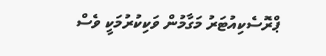ޕްރޮސެކިއުޓަރު މަގާމުން ވަކިކުރުމަކީ ވެސް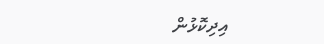އިދިކޮޅުން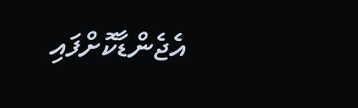އެޖެންޑާކޮށްފައި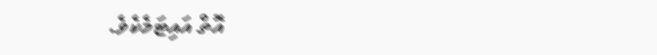އޮތް އައިޓަމެކެވެ.